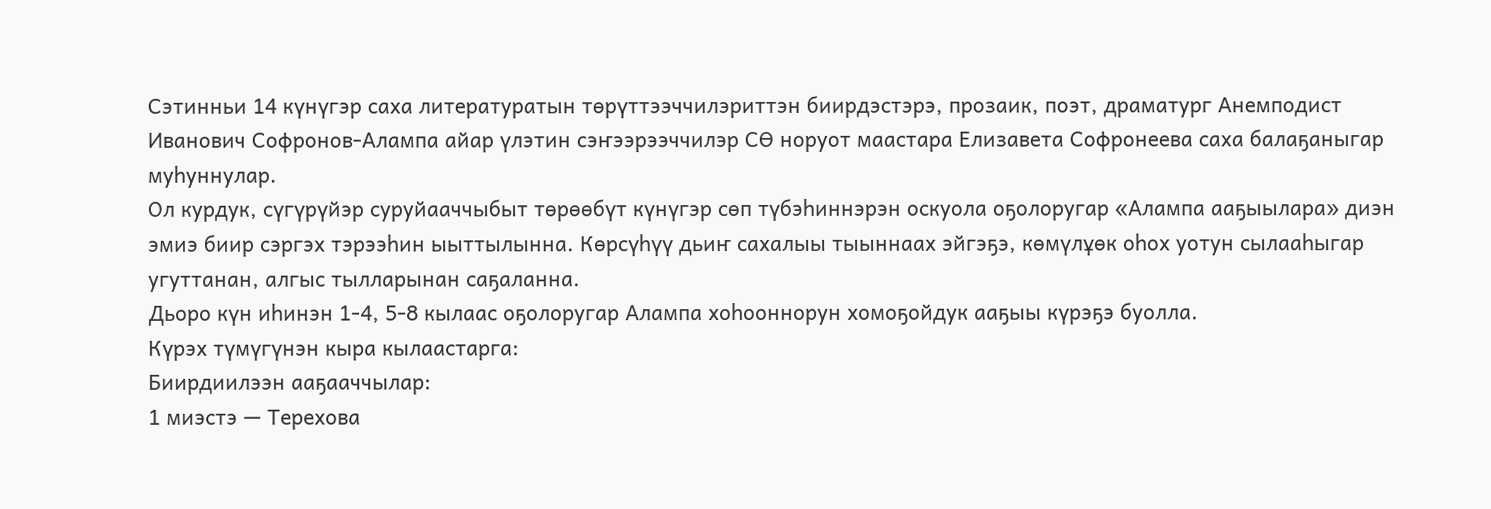Сэтинньи 14 күнүгэр саха литературатын төрүттээччилэриттэн биирдэстэрэ, прозаик, поэт, драматург Анемподист Иванович Софронов-Алампа айар үлэтин сэҥээрээччилэр СӨ норуот маастара Елизавета Софронеева саха балаҕаныгар муһуннулар.
Ол курдук, сүгүрүйэр суруйааччыбыт төрөөбүт күнүгэр сөп түбэһиннэрэн оскуола оҕолоругар «Алампа ааҕыылара» диэн эмиэ биир сэргэх тэрээһин ыыттылынна. Көрсүһүү дьиҥ сахалыы тыыннаах эйгэҕэ, көмүлұөк оһох уотун сылааһыгар угуттанан, алгыс тылларынан саҕаланна.
Дьоро күн иһинэн 1-4, 5-8 кылаас оҕолоругар Алампа хоһооннорун хомоҕойдук ааҕыы күрэҕэ буолла.
Күрэх түмүгүнэн кыра кылаастарга:
Биирдиилээн ааҕааччылар:
1 миэстэ — Терехова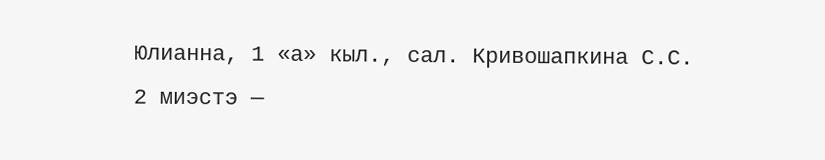Юлианна, 1 «а» кыл., сал. Кривошапкина С.С.
2 миэстэ —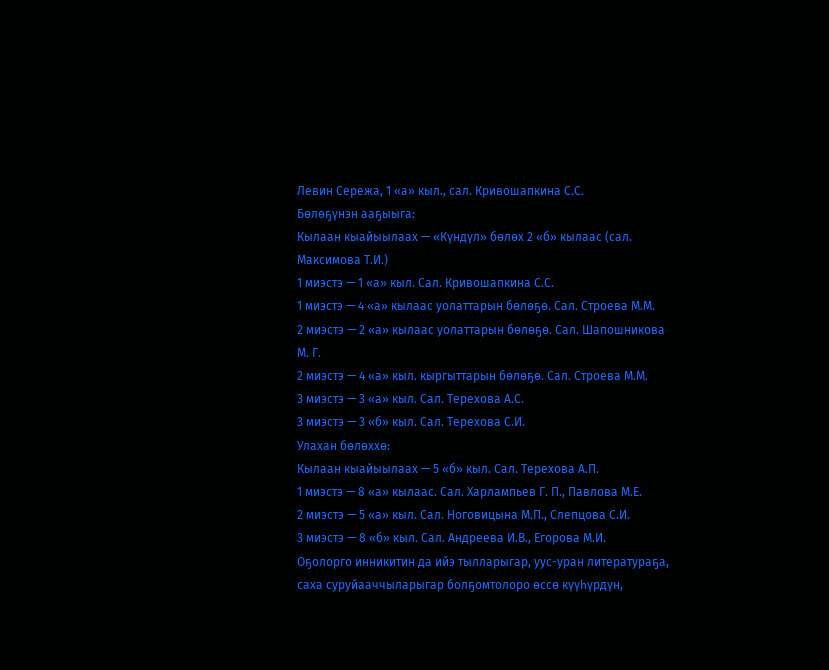Левин Сережа, 1 «а» кыл., сал. Кривошапкина С.С.
Бөлөҕүнэн ааҕыыга:
Кылаан кыайыылаах — «Күндүл» бөлөх 2 «б» кылаас (сал. Максимова Т.И.)
1 миэстэ — 1 «а» кыл. Сал. Кривошапкина С.С.
1 миэстэ — 4 «а» кылаас уолаттарын бөлөҕө. Сал. Строева М.М.
2 миэстэ — 2 «а» кылаас уолаттарын бөлөҕө. Сал. Шапошникова М. Г.
2 миэстэ — 4 «а» кыл. кыргыттарын бөлөҕө. Сал. Строева М.М.
3 миэстэ — 3 «а» кыл. Сал. Терехова А.С.
3 миэстэ — 3 «б» кыл. Сал. Терехова С.И.
Улахан бөлөххө:
Кылаан кыайыылаах — 5 «б» кыл. Сал. Терехова А.П.
1 миэстэ — 8 «а» кылаас. Сал. Харлампьев Г. П., Павлова М.Е.
2 миэстэ — 5 «а» кыл. Сал. Ноговицына М.П., Слепцова С.И.
3 миэстэ — 8 «б» кыл. Сал. Андреева И.В., Егорова М.И.
Оҕолорго инникитин да ийэ тылларыгар, уус-уран литератураҕа, саха суруйааччыларыгар болҕомтолоро өссө күүһүрдүн,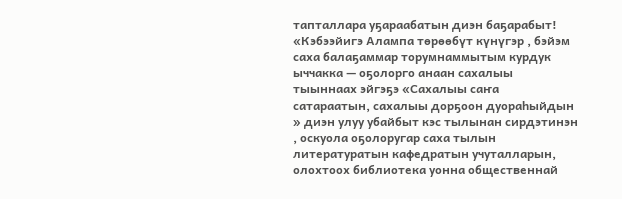тапталлара уҕараабатын диэн баҕарабыт!
«Кэбээйигэ Алампа төрөөбүт күнүгэр , бэйэм саха балаҕаммар торумнаммытым курдук ыччакка — оҕолорго анаан сахалыы тыыннаах эйгэҕэ «Сахалыы саҥа сатараатын, сахалыы дорҕоон дуораһыйдын » диэн улуу убайбыт кэс тылынан сирдэтинэн , оскуола оҕолоругар саха тылын литературатын кафедратын учуталларын, олохтоох библиотека уонна общественнай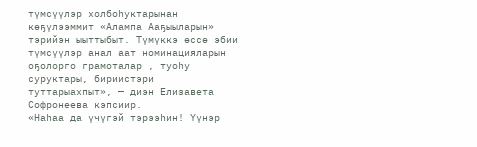түмсүүлэр холбоһуктарынан көҕүлээммит «Алампа Ааҕыыларын» тэрийэн ыыттыбыт. Түмүккэ өссө эбии түмсүүлэр анал аат номинацияларын оҕолорго грамоталар , туоһу суруктары, бириистэри туттарыахпыт», — диэн Елизавета Софронеева кэпсиир.
«Наһаа да үчүгэй тэрээһин! Үүнэр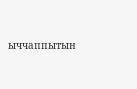ыччаппытын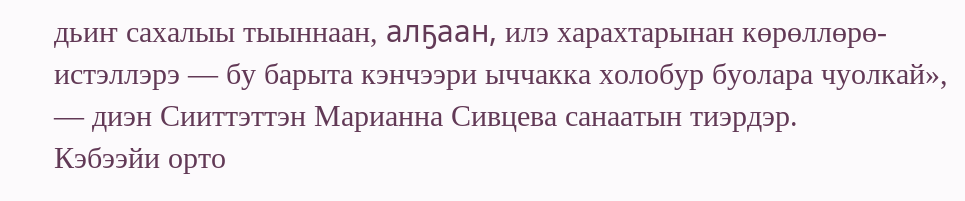дьиҥ сахалыы тыыннаан, алҕаан, илэ харахтарынан көрөллөрө-истэллэрэ — бу барыта кэнчээри ыччакка холобур буолара чуолкай», — диэн Сииттэттэн Марианна Сивцева санаатын тиэрдэр.
Кэбээйи орто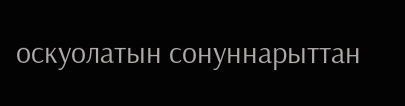оскуолатын сонуннарыттан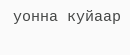уонна куйаар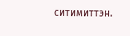ситимиттэн.